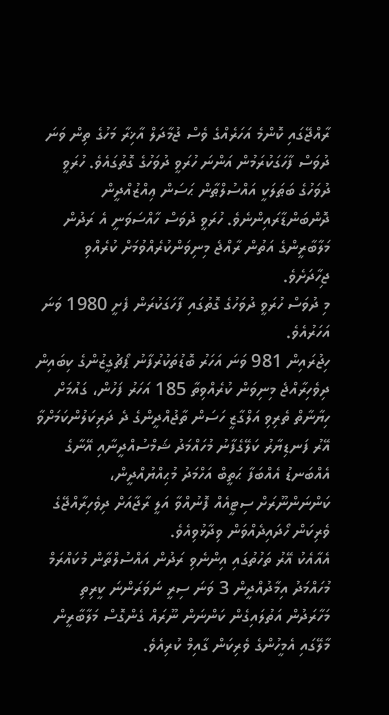ރާއްޖޭގައި ކޮންމެ އަހަރެއްގެ ވެސް ޖުމާދަލް އާޚިރާ މަހުގެ ތިން ވަނަ ދުވަސް ފާހަގަކުރަމުން އަންނަ ހުރަވީ ދުވަހުގެ ގޮތުގައެވެ. ހުރަވީ ދުވަހުގެ ބަޠަލަކީ އައްސުލްޠާން ޙަސަން ޢިއްޒުއްދީން ދޮންބަންޑާރައިންނެވެ. ހުރަވީ ދުވަސް ހާއްސަވަނީ އެ ރަދުން މަލާބާރީންގެ އަތުން ރާއްޖެ މިނިވަންކުރެއްވުމަށް ކުރެއްވި ޖިހާދަށެވެ.
މި ދުވަސް ހުރަވީ ދުވަހުގެ ގޮތުގައި ފާހަގަކުރަން ފެށީ 1980 ވަނަ އަހަރުއެވެ.
ހިޖުރައިން 981 ވަނަ އަހަރު ބޮޑުތަކުރުފާނު ޕޯޗުގީޒުންގެ ކިބައިން ދިވެހިރާއްޖެ މިނިވަން ކުރެއްވިތާ 185 އަހަރު ފަހުން، ގައުމަށް ހިޔާނާތް ތެރިވި އަލްގާޒީ ހަސަން ތާޖުއްދީންގެ ދެ ދަރިކަލުންކަމަށްވާ އޭރު ފަނޑިޔާރު ކަލޭގެފާނު މުހައްމަދު ޝަމްސުއްދީނާއި އޭނާގެ އެއްބަނޑު އެއްބަފާ ޙަތީބް އަހްމަދު މުޙިއްޔުއްދީން، ކަންނަންނޫރަށް ސިޓީއެއް ފޮނުއްވާ އަލީ ރާޖާއަށް ދިވެހިރާއްޖޭގެ ވެރިކަން ހޯދައިދެއްވަން ވިދާޅުވިއެވެ.
އެއާއެކު އޭރު ތަހުތުގައި އިންނެވި ރަދުން އައްސުލްތާން މުކައްރަމް މުހައްމަދު އިމާދުއްދީން 3 ވަނަ ސިރީ ނަވަރަންނަ ކީރިތި މަހާރަދުން އަތުލައިގެން ކަންނަން ނޫރައް ގެންގޮސް މަލާބާރީން މާލޭގައި އެމީހުންގެ ވެރިކަން ގާއިމް ކުރިއެވެ.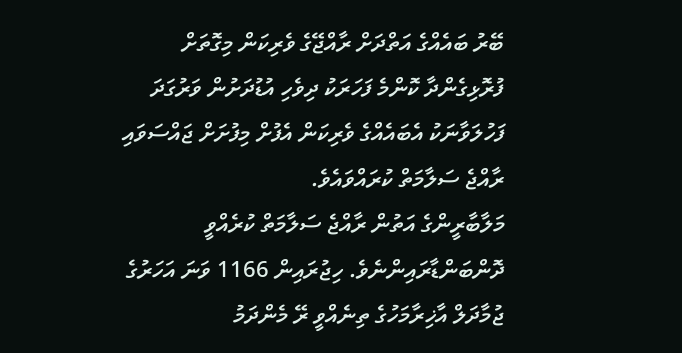ބޭރު ބައެއްގެ އަތްދަށް ރާއްޖޭގެ ވެރިކަން މިގޮތަށް ފުރޮޅިގެންދާ ކޮންމެ ފަހަރަކު ދިވެހި އުޑުދަށުން ވަރުގަދަ ފަހުލަވާނަކު އެބައެއްގެ ވެރިކަން އެފުށް މިފުށަށް ޖައްސަވައި ރާއްޖެ ސަލާމަތް ކުރައްވައެވެ.
މަލާބާރީންގެ އަތުން ރާއްޖެ ސަލާމަތް ކުރެއްވީ ދޮންބަންޑާރައިންނެވެ. ހިޖުރައިން 1166 ވަނަ އަހަރުގެ ޖުމާދަލް އާޚިރާމަހުގެ ތިނެއްވީ ރޭ މެންދަމު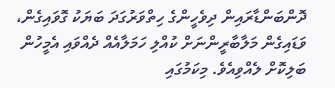ދޮންބަންޑާރައިން ދިވެހީންގެ ހިތްވަރުގަދަ ބަޔަކު ގޮވައިގެން، ވަޑައިގެން މަލާބާރީންނަށް ކުއްލި ހަމަލާއެއް ދެއްވައި އެމީހުން ބަލިކޮށް ލެއްވިއެވެ. މިކަމުގައި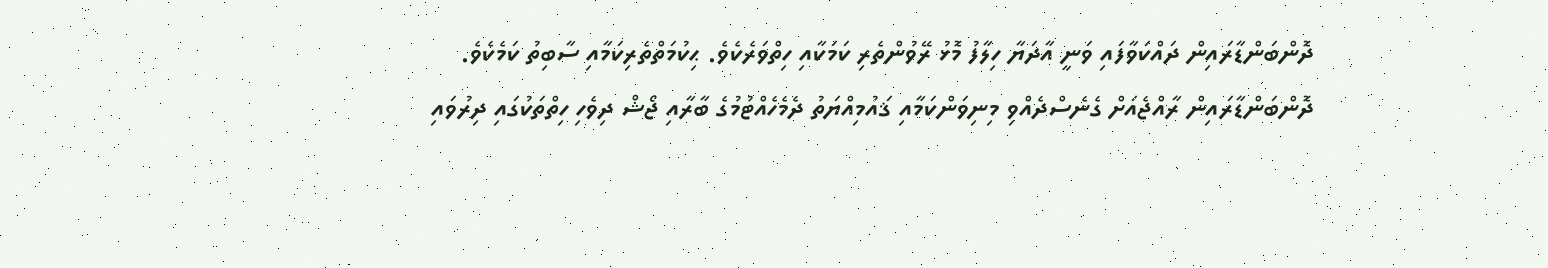ދޮންބަންޑާރައިން ދައްކަވާފައި ވަނީ އާދަޔާ ހިލާފު މޮޅު ރޭވުންތެރި ކަމަކާއި ހިތްވަރެކެވެ. ޙިކުމަތްތެރިކަމާއި ސާބިތު ކަމެކެވެ.
ދޮންބަންޑާރައިން ރާއްޖެއަށް ގެނެސްދެއްވި މިނިވަންކަމާއި ޤައުމިއްޔަތު ދެމެހެއްޓުމުގެ ބާރާއި ޖޯޝް ދިވެހި ހިތްތަކުގައި ދިރުވައި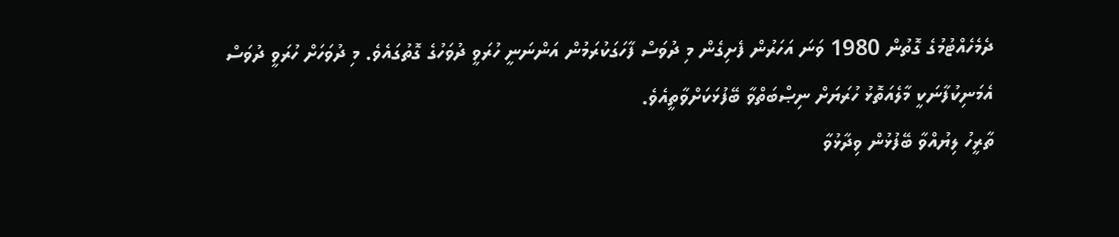ދެމެހެއްޓުމުގެ ގޮތުން 1980 ވަނަ އަހަރުން ފެށިގެން މި ދުވަސް ފާހަގަކުރަމުން އަންނަނީ ހުރަވީ ދުވަހުގެ ގޮތުގައެވެ. މި ދުވަހަށް ހުރަވީ ދުވަސް އެމަނިކުފާނަކީ މާލެއަތޮޅު ހުރަޔަށް ނިޞްބަތްވާ ބޭފުޅަކަށްވާތީއެވެ.
ތާރީހު ލިޔުއްވާ ބޭފުޅުން ވިދާޅުވާ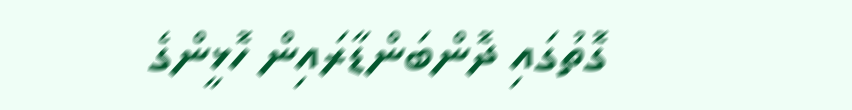ގޮތުގައި ދޮންބަންޑާރައިން ހޮޅީންގެ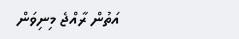އަތުން ރާއްޖެ މިނިވަން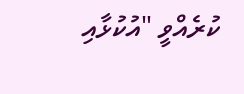ކުރެއްވީ "އުކުޅާއި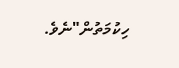ހިކުމަތުން"ނެވެ.